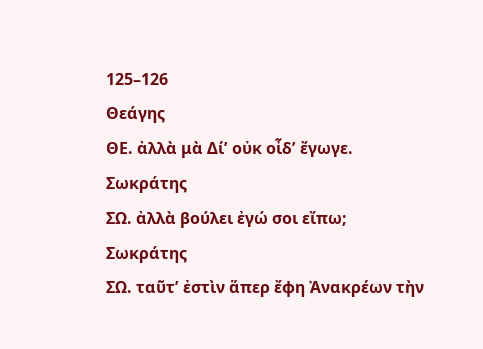125–126
Θεάγης
ΘΕ. ἀλλὰ μὰ Δίʼ οὐκ οἶδʼ ἔγωγε.
Σωκράτης
ΣΩ. ἀλλὰ βούλει ἐγώ σοι εἴπω;
Σωκράτης
ΣΩ. ταῦτʼ ἐστὶν ἅπερ ἔφη Ἀνακρέων τὴν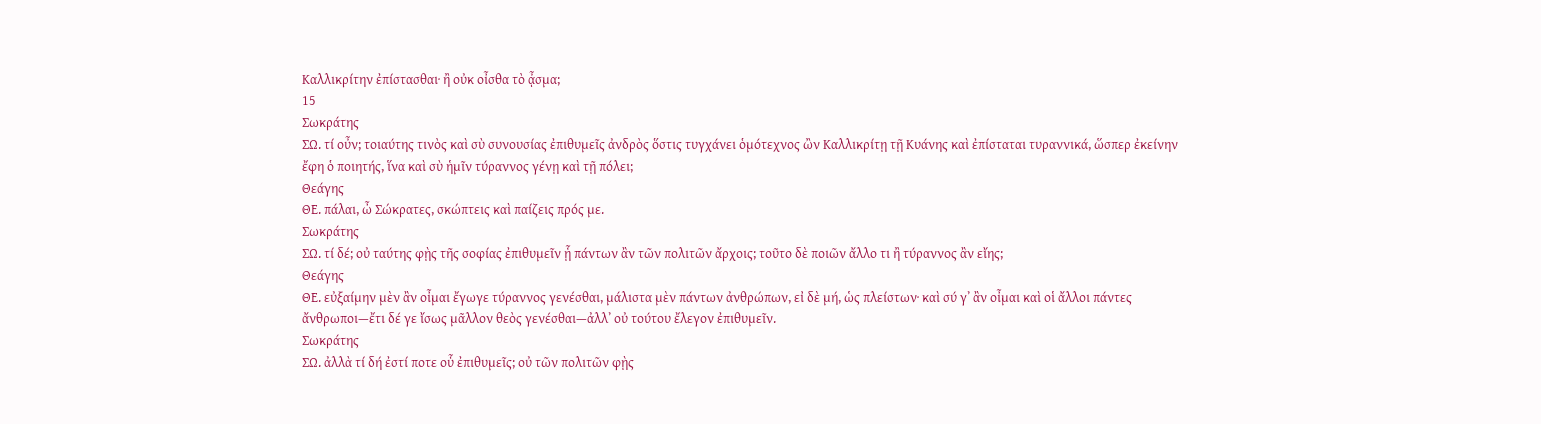Καλλικρίτην ἐπίστασθαι· ἢ οὐκ οἶσθα τὸ ᾆσμα;
15
Σωκράτης
ΣΩ. τί οὖν; τοιαύτης τινὸς καὶ σὺ συνουσίας ἐπιθυμεῖς ἀνδρὸς ὅστις τυγχάνει ὁμότεχνος ὢν Καλλικρίτῃ τῇ Κυάνης καὶ ἐπίσταται τυραννικά, ὥσπερ ἐκείνην ἔφη ὁ ποιητής, ἵνα καὶ σὺ ἡμῖν τύραννος γένῃ καὶ τῇ πόλει;
Θεάγης
ΘΕ. πάλαι, ὦ Σώκρατες, σκώπτεις καὶ παίζεις πρός με.
Σωκράτης
ΣΩ. τί δέ; οὐ ταύτης φῂς τῆς σοφίας ἐπιθυμεῖν ᾗ πάντων ἂν τῶν πολιτῶν ἄρχοις; τοῦτο δὲ ποιῶν ἄλλο τι ἢ τύραννος ἂν εἴης;
Θεάγης
ΘΕ. εὐξαίμην μὲν ἂν οἶμαι ἔγωγε τύραννος γενέσθαι, μάλιστα μὲν πάντων ἀνθρώπων, εἰ δὲ μή, ὡς πλείστων· καὶ σύ γʼ ἂν οἶμαι καὶ οἱ ἄλλοι πάντες ἄνθρωποι—ἔτι δέ γε ἴσως μᾶλλον θεὸς γενέσθαι—ἀλλʼ οὐ τούτου ἔλεγον ἐπιθυμεῖν.
Σωκράτης
ΣΩ. ἀλλὰ τί δή ἐστί ποτε οὗ ἐπιθυμεῖς; οὐ τῶν πολιτῶν φῂς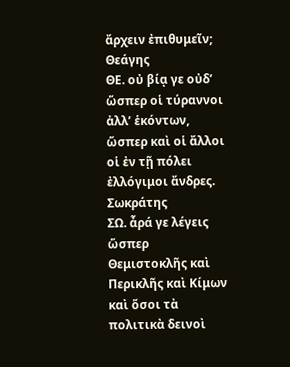ἄρχειν ἐπιθυμεῖν;
Θεάγης
ΘΕ. οὐ βίᾳ γε οὐδʼ ὥσπερ οἱ τύραννοι ἀλλʼ ἑκόντων, ὥσπερ καὶ οἱ ἄλλοι οἱ ἐν τῇ πόλει ἐλλόγιμοι ἄνδρες.
Σωκράτης
ΣΩ. ἆρά γε λέγεις ὥσπερ Θεμιστοκλῆς καὶ Περικλῆς καὶ Κίμων καὶ ὅσοι τὰ πολιτικὰ δεινοὶ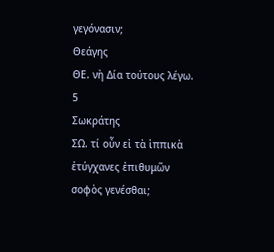γεγόνασιν;
Θεάγης
ΘΕ. νὴ Δία τούτους λέγω.
5
Σωκράτης
ΣΩ. τί οὖν εἰ τὰ ἱππικὰ ἐτύγχανες ἐπιθυμῶν σοφὸς γενέσθαι;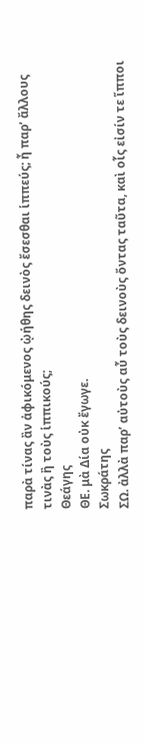παρὰ τίνας ἂν ἀφικόμενος ᾠήθης δεινὸς ἔσεσθαι ἱππεύς; ἦ παρʼ ἄλλους τινὰς ἢ τοὺς ἱππικούς;
Θεάγης
ΘΕ. μὰ Δία οὐκ ἔγωγε.
Σωκράτης
ΣΩ. ἀλλὰ παρʼ αὐτοὺς αὖ τοὺς δεινοὺς ὄντας ταῦτα, καὶ οἷς εἰσίν τε ἵπποι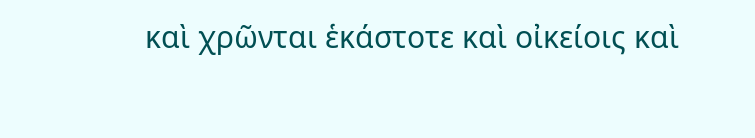καὶ χρῶνται ἑκάστοτε καὶ οἰκείοις καὶ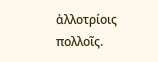ἀλλοτρίοις πολλοῖς.